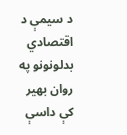د سیمې د اقتصادي بدلونونو په روان بهیر کې داسې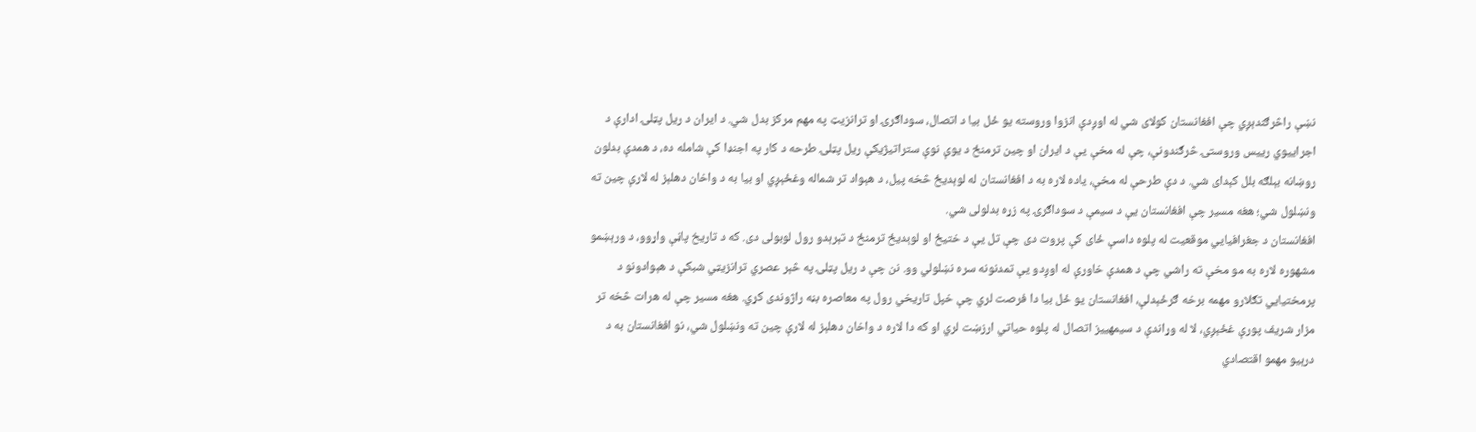نښې راڅرګندېږي چې افغانستان کولای شي له اوږدې انزوا وروسته یو ځل بیا د اتصال، سوداګرۍ او ترانزیټ په مهم مرکز بدل شي. د ایران د ریل پټلۍ ادارې د اجراییوي رییس وروستۍ څرګندونې، چې له مخې یې د ایران او چین ترمنځ د یوې نوې ستراتیژیکې ریل پټلۍ طرحه د کار په اجنډا کې شامله ده، د همدې بدلون روښانه بېلګه بلل کېدای شي. د دې طرحې له مخې، یاده لاره به د افغانستان له لوېدیځ څخه پیل، د هېواد تر شماله وغځېږي او بیا به د واخان دهلېز له لارې چین ته ونښلول شي؛ هغه مسیر چې افغانستان یې د سیمې د سوداګرۍ په زړه بدلولی شي.
افغانستان د جغرافیایي موقعیت له پلوه داسې ځای کې پروت دی چې تل یې د ختیځ او لوېدیځ ترمنځ د تېرېدو رول لوبولی دی. که د تاریخ پاڼې واړوو، د ورېښمو مشهوره لاره به مو مخې ته راشي چې د همدې خاورې له اوږدو یې تمدنونه سره نښلولي وو. نن چې د ریل پټلۍ په څېر عصري ترانزیټي شبکې د هېوادونو د پرمختیايي تګلارو مهمه برخه ګرځېدلې، افغانستان یو ځل بیا دا فرصت لري چې خپل تاریخي رول په معاصره بڼه راژوندی کړي. هغه مسیر چې له هرات څخه تر مزار شریف پورې غځېږي، لا له وړاندې د سیمهییز اتصال له پلوه حیاتي ارزښت لري او که دا لاره د واخان دهلېز له لارې چین ته ونښلول شي، نو افغانستان به د درېیو مهمو اقتصادي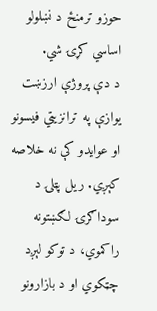حوزو ترمنځ د نښلولو اساسي کړۍ شي.
د دې پروژې ارزښت یوازې په ترانزیټي فیسونو او عوایدو کې نه خلاصه کېږي. ریل پټلۍ د سوداګرۍ لګښتونه راکموي، د توکو لېږد چټکوي او د بازارونو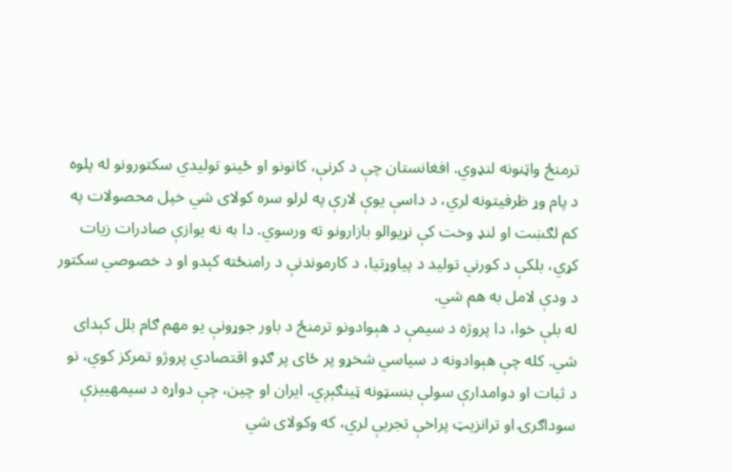ترمنځ واټنونه لنډوي. افغانستان چې د کرنې، کانونو او ځینو تولیدي سکتورونو له پلوه د پام وړ ظرفیتونه لري، د داسې یوې لارې په لرلو سره کولای شي خپل محصولات په کم لګښت او لنډ وخت کې نړیوالو بازارونو ته ورسوي. دا به نه یوازې صادرات زیات کړي، بلکې د کورني تولید د پیاوړتیا، د کارموندنې د رامنځته کېدو او د خصوصي سکتور د ودې لامل به هم شي.
له بلې خوا، دا پروژه د سیمې د هېوادونو ترمنځ د باور جوړونې یو مهم ګام بلل کېدای شي. کله چې هېوادونه د سیاسي شخړو پر ځای پر ګډو اقتصادي پروژو تمرکز کوي، نو د ثبات او دوامدارې سولې بنسټونه ټینګېږي. ایران او چین، چې دواړه د سیمهییزې سوداګرۍ او ترانزیټ پراخې تجربې لري، که وکولای شي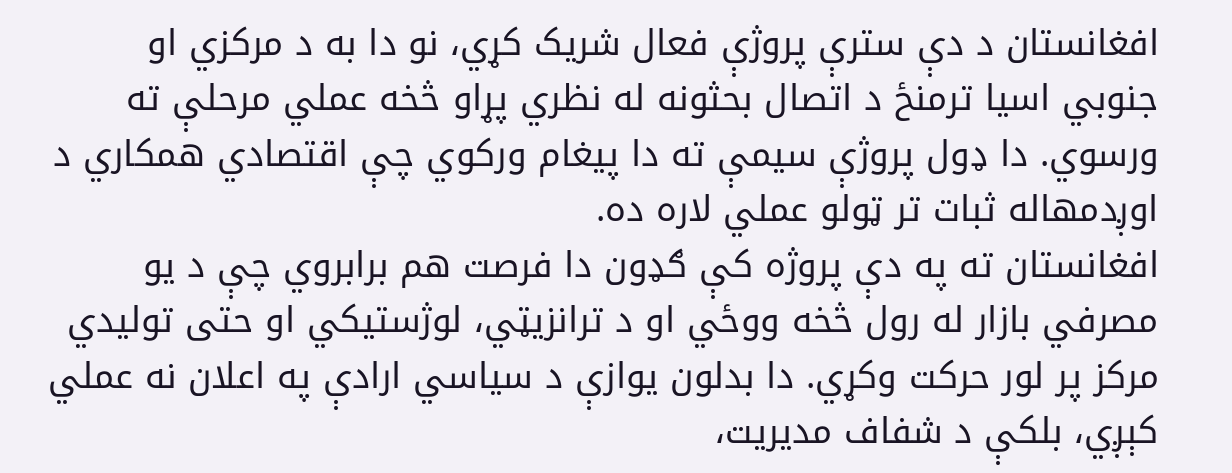افغانستان د دې سترې پروژې فعال شریک کړي، نو دا به د مرکزي او جنوبي اسیا ترمنځ د اتصال بحثونه له نظري پړاو څخه عملي مرحلې ته ورسوي. دا ډول پروژې سیمې ته دا پیغام ورکوي چې اقتصادي همکاري د اوږدمهاله ثبات تر ټولو عملي لاره ده.
افغانستان ته په دې پروژه کې ګډون دا فرصت هم برابروي چې د یو مصرفي بازار له رول څخه ووځي او د ترانزیټي، لوژستیکي او حتی تولیدي مرکز پر لور حرکت وکړي. دا بدلون یوازې د سیاسي ارادې په اعلان نه عملي کېږي، بلکې د شفاف مدیریت،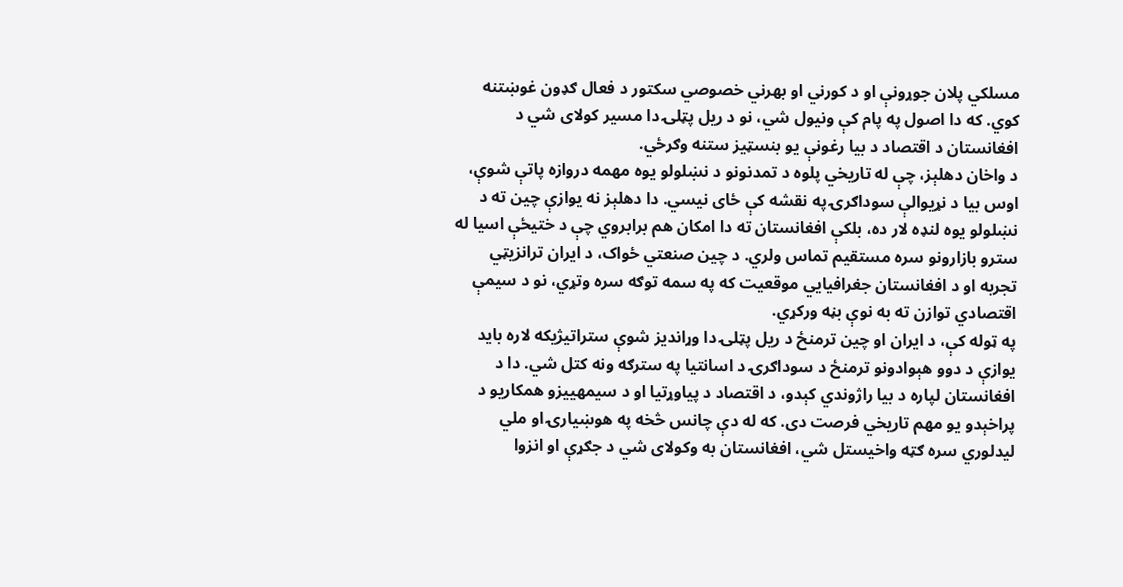مسلکي پلان جوړونې او د کورني او بهرني خصوصي سکتور د فعال ګډون غوښتنه کوي. که دا اصول په پام کې ونیول شي، نو د ریل پټلۍ دا مسیر کولای شي د افغانستان د اقتصاد د بیا رغونې یو بنسټیز ستنه وګرځي.
د واخان دهلېز، چې له تاریخي پلوه د تمدنونو د نښلولو یوه مهمه دروازه پاتې شوې، اوس بیا د نړیوالې سوداګرۍ په نقشه کې ځای نیسي. دا دهلېز نه یوازې چین ته د نښلولو یوه لنډه لار ده، بلکې افغانستان ته دا امکان هم برابروي چې د ختیځې اسیا له سترو بازارونو سره مستقیم تماس ولري. د چین صنعتي ځواک، د ایران ترانزیټي تجربه او د افغانستان جغرافیایي موقعیت که په سمه توګه سره وتړي، نو د سیمې اقتصادي توازن ته به نوې بڼه ورکړي.
په ټوله کې، د ایران او چین ترمنځ د ریل پټلۍ دا وړاندیز شوې ستراتیژیکه لاره باید یوازې د دوو هېوادونو ترمنځ د سوداګرۍ د اسانتیا په سترګه ونه کتل شي. دا د افغانستان لپاره د بیا راژوندي کېدو، د اقتصاد د پیاوړتیا او د سیمهییزو همکاریو د پراخېدو یو مهم تاریخي فرصت دی. که له دې چانس څخه په هوښیارۍ او ملي لیدلوري سره ګټه واخیستل شي، افغانستان به وکولای شي د جګړې او انزوا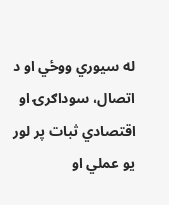له سیوري ووځي او د اتصال، سوداګرۍ او اقتصادي ثبات پر لور یو عملي او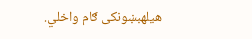هیلهبښونکی ګام واخلي.